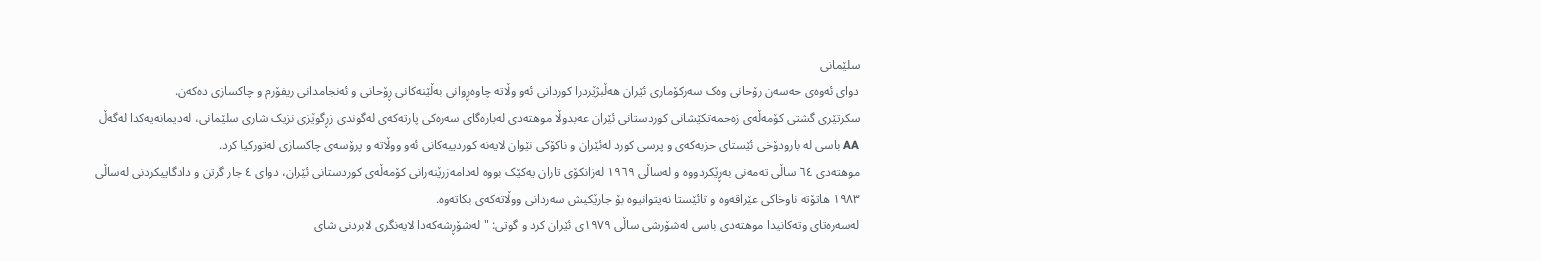سلێمانی
دوای ئەوەی حەسەن رۆحانی وەک سەرکۆماری ئێران ھەڵبژێردرا کوردانی ئەو وڵاتە چاوەڕوانی بەڵێنەکانی ڕۆحانی و ئەنجامدانی ریفۆرم و چاکسازی دەکەن.
سکرتێری گشتی کۆمەڵەی زەحمەتکێشانی کوردستانی ئێران عەبدوڵا موھتەدی لەبارەگای سەرەکی پارتەکەی لەگوندی زڕگوێزی نزیک شاری سلێمانی، لەدیمانەیەکدا لەگەڵ AA باسی لە بارودۆخی ئێستای حزبەکەی و پرسی کورد لەئێران و ناکۆکی نێوان لایەنە کوردییەکانی ئەو ووڵاتە و پرۆسەی چاکسازی لەتورکیا کرد.
موھتەدی ٦٤ ساڵی تەمەنی بەڕێکردووە و لەساڵی ١٩٦٩ لەزانکۆی تاران یەکێک بووە لەدامەزرێنەرانی کۆمەڵەی کوردستانی ئێران، دوای ٤ جار گرتن و دادگاییکردنی لەساڵی ١٩٨٣ ھاتۆتە ناوخاکی عێراقەوە و تائێستا نەیتوانیوە بۆ جارێکیش سەردانی ووڵاتەکەی بکاتەوە.
لەسەرەتای وتەکانیدا موھتەدی باسی لەشۆرشی ساڵی ١٩٧٩ی ئێران کرد و گوتی: "لەشۆڕشەکەدا لایەنگری لابردنی شای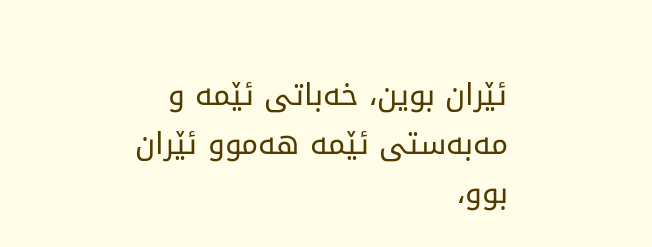ئێران بوین، خەباتی ئێمە و مەبەستی ئێمە ھەموو ئێران بوو،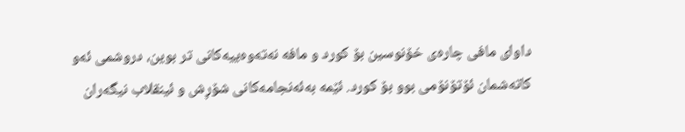داوای مافی چارەی خۆنوسین بۆ کورد و مافە نەتەوەییەکانی تر بوین، دروشمی ئەو کاتەشمان ئۆتۆنۆمی بوو بۆ کورد. ئێمە بەئەنجامەکانی شۆڕش و ئینقلاب نیگەران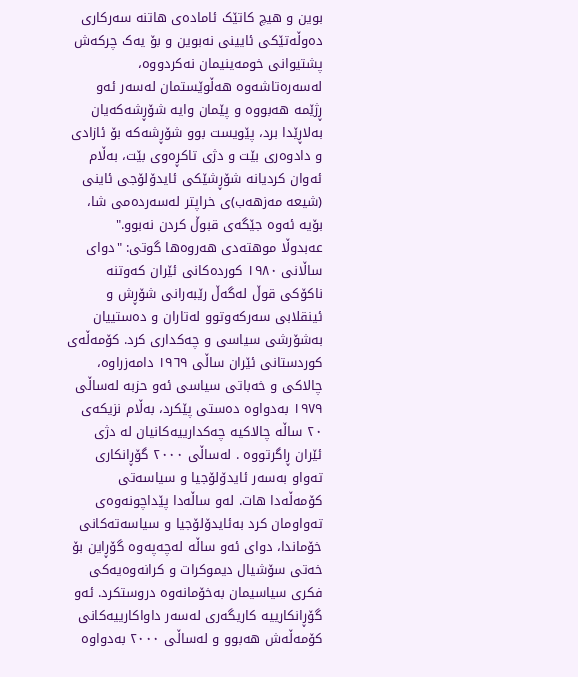بوین و ھیچ کاتێک ئامادەی ھاتنە سەرکاری دەوڵەتێکی ئایینی نەبوین و بۆ یەک چرکەش پشتیوانی خومەینیمان نەکردووە، لەسەرەتاشەوە ھەڵوێستمان لەسەر ئەو ڕژێمە ھەبووە و پێمان وایە شۆڕشەکەیان بەلاڕێدا برد، پێویست بوو شۆڕشەکە بۆ ئازادی و دادوەری بێت و دژی تاکڕەوی بێت، بەڵام ئەوان کردیانە شۆڕشێکی ئایدۆلۆجی ئاینی (شیعە مەزھەب)ی خراپتر لەسەردەمی شا، بۆیە ئەوە جێگەی قبوڵ کردن نەبوو."
عەبدوڵا موھتەدی ھەروەھا گوتی: "دوای ساڵانی ١٩٨٠ کوردەکانی ئێران کەوتنە ناکۆکی قوڵ لەگەڵ رێبەرانی شۆڕش و ئینقلابی سەرکەوتوو لەتاران و دەستییان بەشۆرشی سیاسی و چەکداری کرد. کۆمەڵەی کوردستانی ئێران ساڵی ١٩٦٩ دامەزراوە، چالاکی و خەباتی سیاسی ئەو حزبە لەساڵی ١٩٧٩ بەدواوە دەستی پێکرد، بەڵام نزیکەی ٢٠ ساڵە چالاکیە چەکدارییەکانیان لە دژی ئێران ڕاگرتووە . لەساڵی ٢٠٠٠ گۆڕانکاری تەواو بەسەر ئایدۆلۆجیا و سیاسەتی کۆمەڵەدا ھات. لەو ساڵەدا پێداچونەوەی تەواومان کرد بەئایدۆلۆجیا و سیاسەتەکانی خۆماندا، دوای ئەو ساڵە لەچەپەوە گۆڕاین بۆ خەتی سۆشیال دیموکرات و کرانەوەیەکی فکری سیاسیمان بەخۆمانەوە دروستکرد. ئەو گۆڕانکارییە کاریگەری لەسەر داواکارییەکانی کۆمەڵەش ھەبوو و لەساڵی ٢٠٠٠ بەدواوە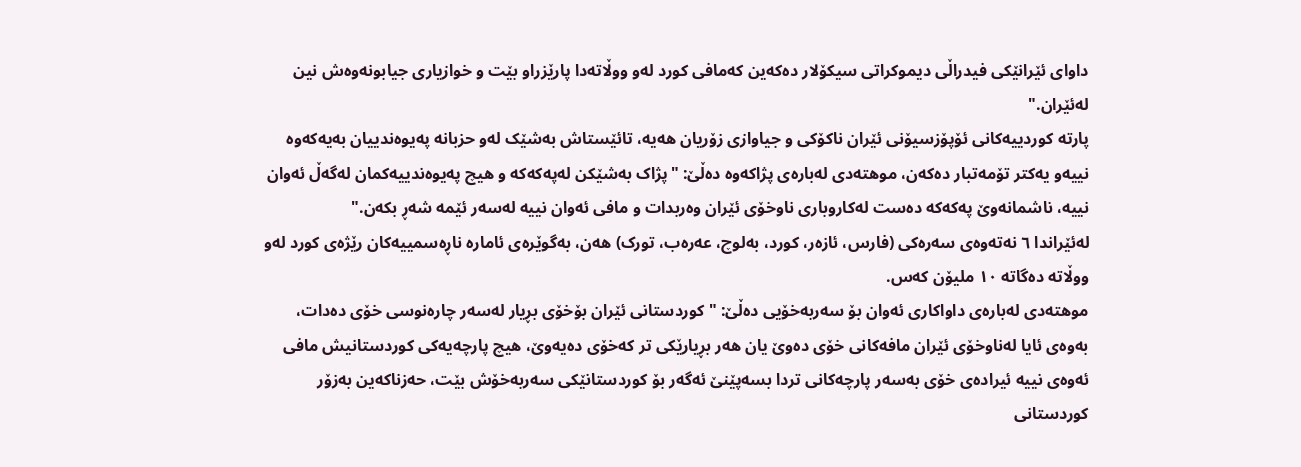داوای ئێرانێکی فیدراڵی دیموکراتی سیکۆلار دەکەین کەمافی کورد لەو ووڵاتەدا پارێزراو بێت و خوازیاری جیابونەوەش نین لەئێران."
پارتە کوردییەکانی ئۆپۆزسیۆنی ئێران ناکۆکی و جیاوازی زۆریان ھەیە، تائێستاش بەشێک لەو حزبانە پەیوەندییان بەیەکەوە نییەو یەکتر تۆمەتبار دەکەن، موھتەدی لەبارەی پژاکەوە دەڵێ: "پژاک بەشێکن لەپەکەکە و ھیچ پەیوەندییەکمان لەگەڵ ئەوان نییە، ناشمانەوێ پەکەکە دەست لەکاروباری ناوخۆی ئێران وەربدات و مافی ئەوان نییە لەسەر ئێمە شەڕ بکەن."
لەئێراندا ٦ نەتەوەی سەرەکی (فارس، ئازەر، کورد، بەلوچ، عەرەب، تورک) ھەن، بەگوێرەی ئامارە ناڕەسمییەکان رێژەی کورد لەو ووڵاتە دەگاتە ١٠ ملیۆن کەس.
موھتەدی لەبارەی داواکاری ئەوان بۆ سەربەخۆیی دەڵێ: "کوردستانی ئێران بۆخۆی بڕیار لەسەر چارەنوسی خۆی دەدات، بەوەی ئایا لەناوخۆی ئێران مافەکانی خۆی دەوێ یان ھەر بڕیارێکی تر کەخۆی دەیەوێ، ھیچ پارچەیەکی کوردستانیش مافی ئەوەی نییە ئیرادەی خۆی بەسەر پارچەکانی تردا بسەپێنێ ئەگەر بۆ کوردستانێکی سەربەخۆش بێت، حەزناکەین بەزۆر کوردستانی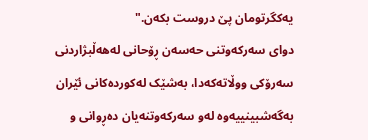یەکگرتومان پێ دروست بکەن."
دوای سەرکەوتنی حەسەن ڕۆحانی لەھەڵبژاردنی سەرۆکی ووڵاتەکەدا، بەشێک لەکوردەکانی ئێران بەگەشبینییەوە لەو سەرکەوتنەیان دەڕوانی و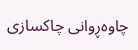چاوەڕوانی چاکسازی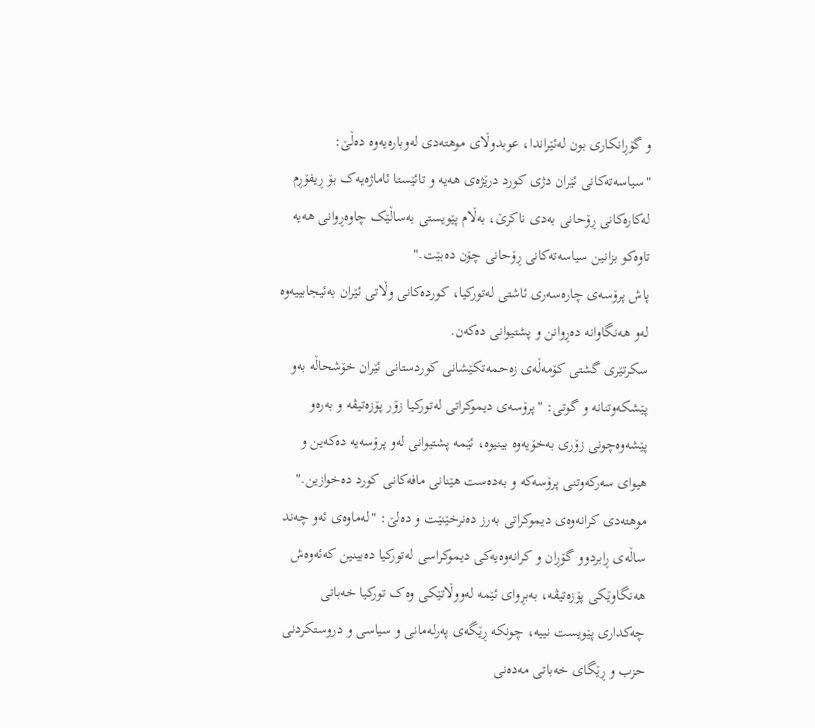و گۆڕانکاری بون لەئێراندا، عوبدوڵای موھتەدی لەوبارەیەوە دەڵێ: "سیاسەتەکانی ئێران دژی کورد درێژەی ھەیە و تائێستا ئاماژەیەک بۆ ڕیفۆڕم لەکارەکانی ڕۆحانی بەدی ناکرێ، بەڵام پێویستی بەساڵێک چاوەڕوانی ھەیە تاوەکو بزانین سیاسەتەکانی ڕۆحانی چۆن دەبێت."
پاش پرۆسەی چارەسەری ئاشتی لەتورکیا، کوردەکانی وڵاتی ئێران بەئیجابییەوە لەو ھەنگاوانە دەڕوانن و پشتیوانی دەکەن.
سکرتێری گشتی کۆمەڵەی زەحمەتکێشانی کوردستانی ئێران خۆشحاڵە بەو پێشکەوتنانە و گوتی: "پرۆسەی دیموکراتی لەتورکیا زۆر پۆزەتیڤە و بەرەو پێشەوەچونی زۆری بەخۆیەوە بینیوە، ئێمە پشتیوانی لەو پرۆسەیە دەکەین و ھیوای سەرکەوتنی پرۆسەکە و بەدەست ھێنانی مافەکانی کورد دەخوازین."
موھتەدی کرانەوەی دیموکراتی بەرز دەنرخێنێت و دەلێ: "لەماوەی ئەو چەند ساڵەی ڕابردوو گۆڕان و کرانەوەیەکی دیموکراسی لەتورکیا دەبینین کەئەوەش ھەنگاوێکی پۆزەتیڤە، بەبڕوای ئێمە لەووڵاتێکی وەک تورکیا خەباتی چەکداری پێویست نییە، چونکە ڕێگەی پەرلەمانی و سیاسی و دروستکردنی حزب و ڕێگای خەباتی مەدەنی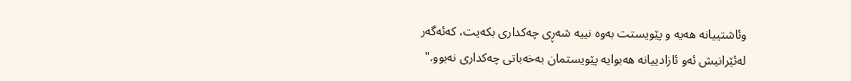وئاشتییانە ھەیە و پێویستت بەوە نییە شەڕی چەکداری بکەیت، کەئەگەر لەئێرانیش ئەو ئازادییانە ھەبوایە پێویستمان بەخەباتی چەکداری نەبوو."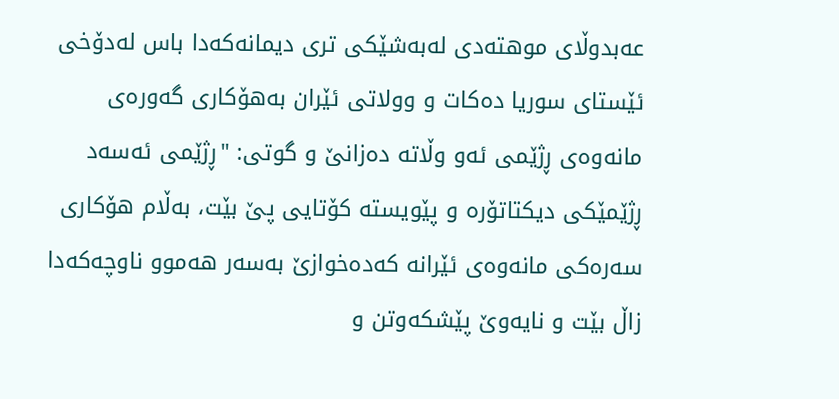عەبدوڵای موھتەدی لەبەشێکی تری دیمانەکەدا باس لەدۆخی ئێستای سوریا دەکات و وولاتی ئێران بەھۆکاری گەورەی مانەوەی ڕژێمی ئەو وڵاتە دەزانێ و گوتی: "ڕژێمی ئەسەد ڕژێمێکی دیکتاتۆرە و پێویستە کۆتایی پێ بێت، بەڵام ھۆکاری سەرەکی مانەوەی ئێرانە کەدەخوازێ بەسەر ھەموو ناوچەکەدا زاڵ بێت و نایەوێ پێشکەوتن و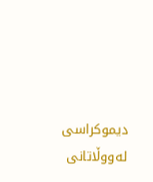دیموکراسی لەووڵاتانی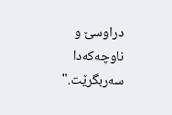دراوسێ و ناوچەکەدا سەربگرێت."